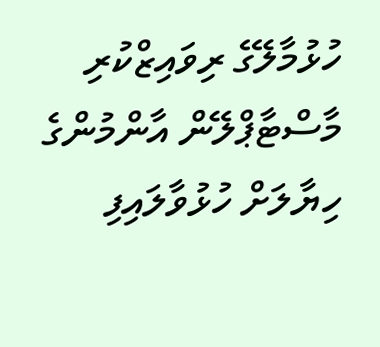ހުޅުމާލޭގެ ރިވައިޒްކުރި މާސްޓާޕްލޭން އާންމުންގެ ހިޔާލަށް ހުޅުވާލައިފި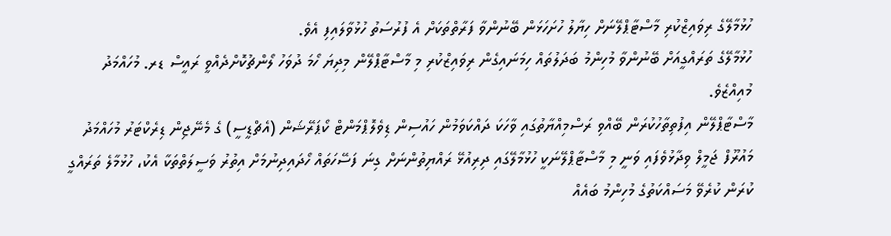ހުޅުމާލޭގެ ރިވައިޒްކުރި މާސްޓާޕްލޭނަށް ހިޔާލު ހުށަހަޅަން ބޭނުންވާ ފަރާތްތަކަށް އެ ފުރުސަތު ހުޅުވާލައިފި އެވެ.
ހުޅުމާލޭގެ ތަރައްގީއަށް ބޭނުންވާ މުހިންމު ބަދަލުތައް ހިމަނައިގެން ރިވައިޒްކުރި މި މާސްޓާޕްލޭން މިދިޔަ ހޯމަ ދުވަހު ލޯންޗުކޮށްދެއްވީ ރައީސް ޑރ. މުހައްމަދު މުއިއްޒެވެ.
މާސްޓާޕްލޭން އިފުތިތާހުކުރަން ބޭއްވި ރަސްމިއްޔާތުގައި ވާހަކަ ދައްކަވަމުން ހައުސިން ޑިވެލޮޕްމަންޓް ކޯޕަރޭޝަން (އެޗްޑީސީ) ގެ މެނޭޖިން ޑިރެކްޓަރު މުހައްމަދު މައުރޫފް ޖަމީލް ވިދާޅުވެފައި ވަނީ މި މާސްޓާޕްލޭނަކީ ހުޅުމާލޭގައި ދިރިއުޅޭ ރައްޔިތުންނަށް ގިނަ ފަސޭހަތައް ހޯދައިދިނުމަށް އިތުރު ވަސީލަތްތަކާ އެކު، ހުޅުމާލެ ތަރައްގީ ކުރަން ކުރެވޭ މަސައްކަތުގެ މުހިންމު ބައެއް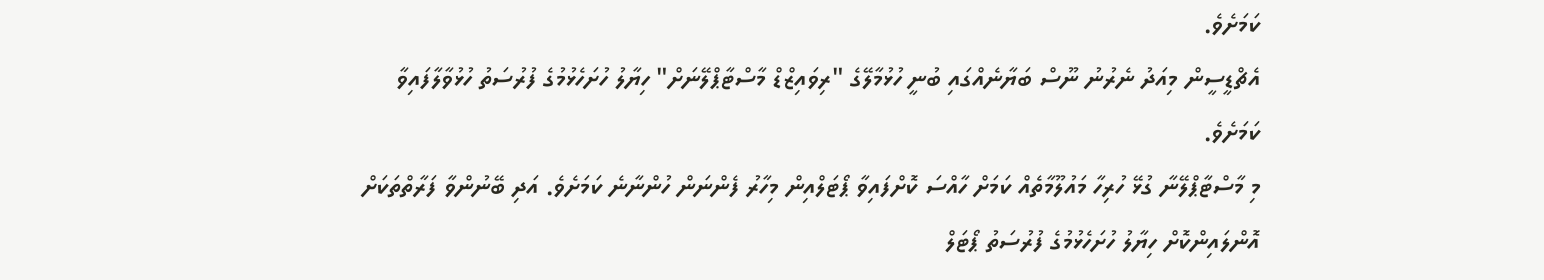ކަމަށެވެ.
އެޗްޑީސީން މިއަދު ނެރުނު ނޫސް ބަޔާނެއްގައި ބުނީ ހުޅުމާލޭގެ "ރިވައިޒްޑް މާސްޓާޕްލޭނަށް" ހިޔާލު ހުށަހެޅުމުގެ ފުރުސަތު ހުޅުވާލާފައިވާ ކަމަށެވެ.
މި މާސްޓާޕްލޭނާ ގުޅޭ ހުރިހާ މައުލޫމާތެއް ކަމަށް ހާއްސަ ކޮށްފައިވާ ޕޯޓަލްއިން މިހާރު ފެންނަން ހުންނާނެ ކަމަށެވެ. އަދި ބޭނުންވާ ފަރާތްތަކަށް އޮންލައިންކޮށް ހިޔާލު ހުށަހެޅުމުގެ ފުރުސަތު ޕޯޓަލް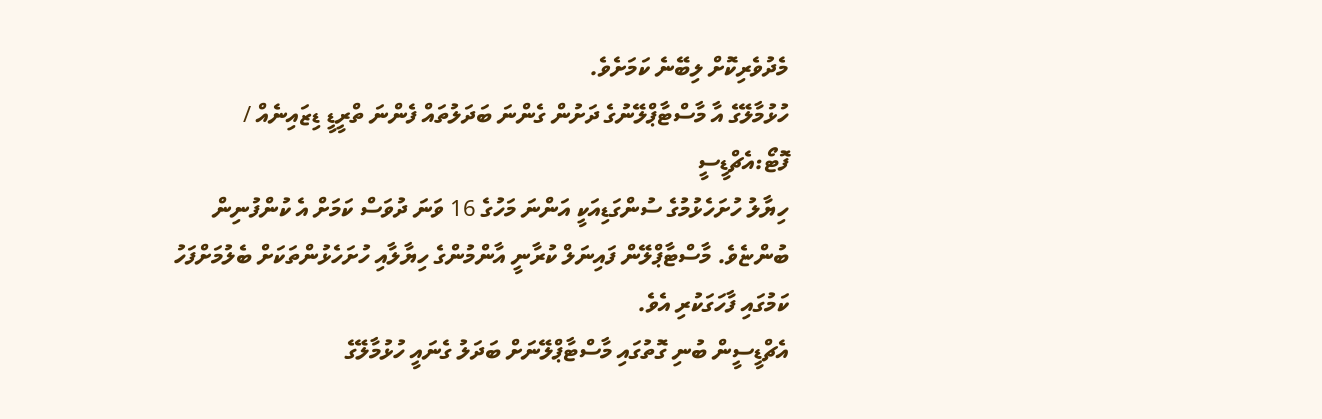މެދުވެރިކޮށް ލިބޭނެ ކަމަށެވެ.
ހުޅުމާލޭގެ އާ މާސްޓާޕްލޭނުގެ ދަށުން ގެންނަ ބަދަލުތައް ފެންނަ ތްރީޑީ ޑިޒައިނެއް / ފޮޓޯ:އެޗްޑީސީ
ހިޔާލު ހުށަހެޅުމުގެ ސުންގަޑިއަކީ އަންނަ މަހުގެ 16 ވަނަ ދުވަސް ކަމަށް އެ ކުންފުނިން ބުންޏެވެ. މާސްޓާޕްލޭން ފައިނަލް ކުރާނީ އާންމުންގެ ހިޔާލާއި ހުށަހެޅުންތަކަށް ބެލުމަށްފަހު ކަމުގައި ފާހަގަކުރި އެވެ.
އެޗްޑީސީން ބުނި ގޮތުގައި މާސްޓާޕްލޭނަށް ބަދަލު ގެނައީ ހުޅުމާލޭގެ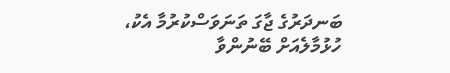ބަނދަރުގެ ޖާގަ ތަނަވަސްކުރުމާ އެކު، ހުޅުމާލެއަށް ބޭނުންވާ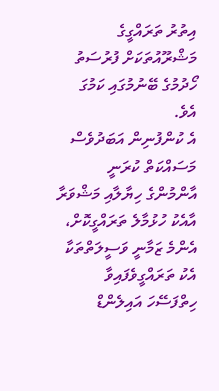އިތުރު ތަރައްގީގެ މަޝްރޫއުތަކަށް ފުރުސަތު ހޯދުމުގެ ބޭނުމުގައި ކަމުގަ އެވެ.
އެ ކުންފުނިން އަބަދުވެސް މަސައްކަތް ކުރަނީ އާންމުންގެ ހިޔާލާއި މަޝްވަރާ އާއެކު ހުޅުމާލެ ތަރައްގީކޮށް، އެންމެ ޒަމާނީ ވަސީލަތްތަކާ އެކު ތަރައްގީވެފައިވާ ހިތްފަސޭހަ އައިލެންޑް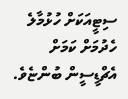ސިޓީއަކަށް ހުޅުމާލެ ހެދުމަށް ކަމަށް އެޗްޑީސީން ބުންޏެވެ.